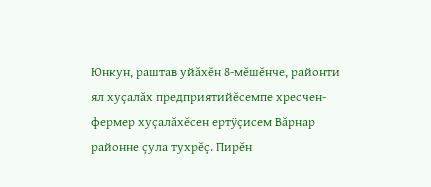Юнкун, раштав уйăхĕн 8-мĕшĕнче, районти ял хуçалăх предприятийĕсемпе хресчен-фермер хуçалăхĕсен ертÿçисем Вăрнар районне çула тухрĕç. Пирĕн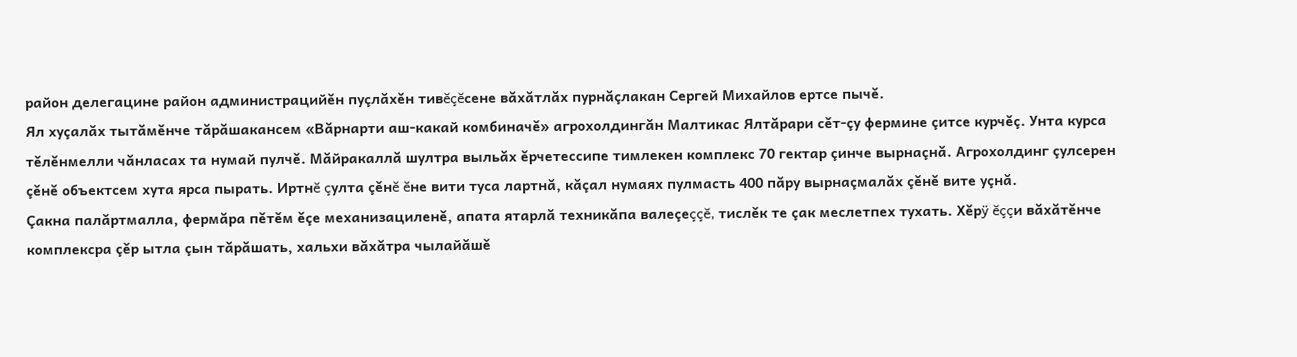район делегацине район администрацийĕн пуçлăхĕн тивĕçĕсене вăхăтлăх пурнăçлакан Сергей Михайлов ертсе пычĕ.
Ял хуçалăх тытăмĕнче тăрăшакансем «Вăрнарти аш-какай комбиначĕ» агрохолдингăн Малтикас Ялтăрари сĕт-çу фермине çитсе курчĕç. Унта курса тĕлĕнмелли чăнласах та нумай пулчĕ. Мăйракаллă шултра выльăх ĕрчетессипе тимлекен комплекс 70 гектар çинче вырнаçнă. Агрохолдинг çулсерен çĕнĕ объектсем хута ярса пырать. Иртнĕ çулта çĕнĕ ĕне вити туса лартнă, кăçал нумаях пулмасть 400 пăру вырнаçмалăх çĕнĕ вите уçнă.
Çакна палăртмалла, фермăра пĕтĕм ĕçе механизациленĕ, апата ятарлă техникăпа валеçеççĕ, тислĕк те çак меслетпех тухать. Хĕрÿ ĕççи вăхăтĕнче комплексра çĕр ытла çын тăрăшать, хальхи вăхăтра чылайăшĕ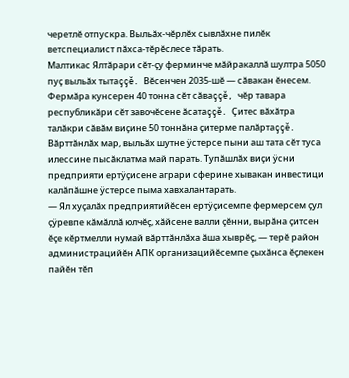черетлĕ отпускра. Выльăх-чĕрлĕх сывлăхне пилĕк ветспециалист пăхса-тĕрĕслесе тăрать.
Малтикас Ялтăрари сĕт-çу ферминче мăйракаллă шултра 5050 пуç выльăх тытаççĕ. Вĕсенчен 2035-шĕ — сăвакан ĕнесем. Фермăра кунсерен 40 тонна сĕт сăваççĕ, чĕр тавара республикăри сĕт завочĕсене ăсатаççĕ. Çитес вăхăтра талăкри сăвăм виçине 50 тоннăна çитерме палăртаççĕ.
Вăрттăнлăх мар, выльăх шутне ÿстерсе пыни аш тата сĕт туса илессине пысăклатма май парать. Тупăшлăх виçи ÿсни предприяти ертÿçисене аграри сферине хывакан инвестици калăпăшне ÿстерсе пыма хавхалантарать.
— Ял хуçалăх предприятийĕсен ертÿçисемпе фермерсем çул çÿревпе кăмăллă юлчĕç, хăйсене валли çĕнни, вырăна çитсен ĕçе кĕртмелли нумай вăрттăнлăха ăша хыврĕç, — терĕ район администрацийĕн АПК организацийĕсемпе çыхăнса ĕçлекен пайĕн тĕп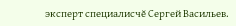эксперт специалисчĕ Сергей Васильев.